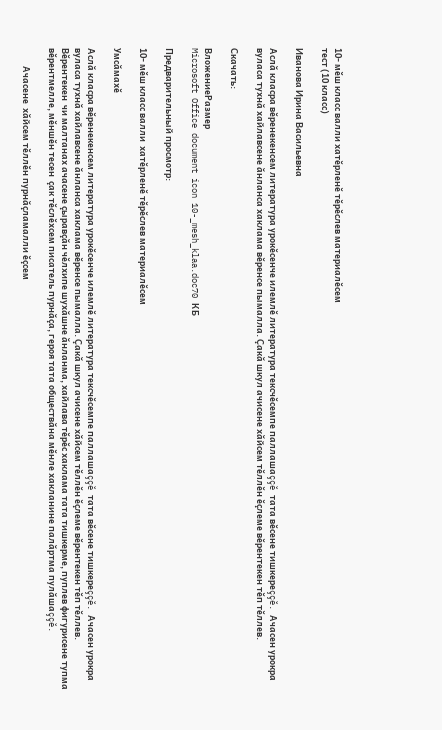10- мěш класс валли хатĕрленĕ тĕрĕслев материалĕсем
тест (10 класс)

Иванова Ирина Васильевна

Аслă класра вĕренекенсем литература урокĕсенче илемлĕ литература тексчĕсемпе паллашаççĕ тата вĕсене тишкереççĕ. Ачасен урокра вуласа тухнă хайлавсене ăнланса хаклама вĕренсе пымалла. Çакă шкул ачисене хăйсем тĕллĕн ĕçлеме вĕрентекен тĕп тĕллев.

Скачать:

ВложениеРазмер
Microsoft Office document icon 10-_mesh_klaa.doc70 КБ

Предварительный просмотр:

10- мěш класс валли  хатĕрленĕ тĕрĕслев материалĕсем

Умсăмахĕ

Аслă класра вĕренекенсем литература урокĕсенче илемлĕ литература тексчĕсемпе паллашаççĕ тата вĕсене тишкереççĕ. Ачасен урокра вуласа тухнă хайлавсене ăнланса хаклама вĕренсе пымалла. Çакă шкул ачисене хăйсем тĕллĕн ĕçлеме вĕрентекен тĕп тĕллев. Вĕрентекен  чи малтанах ачасене çыравçăн чĕлхипе шухăшне ăнланма, хайлава тĕрĕс хаклама тата тишкерме, пуплев фигурисене тупма вĕрентмелле, мĕншĕн тесен  çак тĕслĕхсем писатель пурнăçа, героя тата обществăна мĕнле хакланине палăртма пулăшаççĕ.

         Ачасене  хăйсем тĕллĕн пурнăçламалли ĕçсем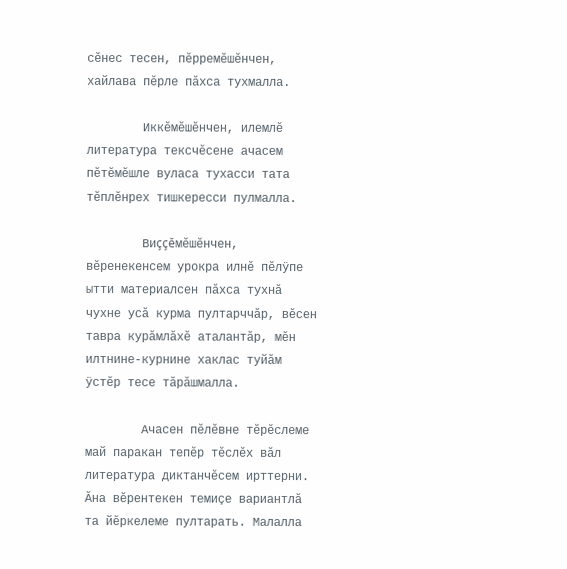сĕнес тесен, пĕрремĕшĕнчен, хайлава пĕрле пăхса тухмалла.

        Иккĕмĕшĕнчен, илемлĕ литература тексчĕсене ачасем пĕтĕмĕшле вуласа тухасси тата тĕплĕнрех тишкересси пулмалла.

        Виççĕмĕшĕнчен, вĕренекенсем урокра илнĕ пĕлÿпе ытти материалсен пăхса тухнă чухне усă курма пултарччăр, вĕсен тавра курăмлăхĕ аталантăр, мĕн илтнине-курнине хаклас туйăм ÿстĕр тесе тăрăшмалла.

        Ачасен пĕлĕвне тĕрĕслеме май паракан тепĕр тĕслĕх вăл литература диктанчĕсем ирттерни. Ăна вĕрентекен темиçе вариантлă та йĕркелеме пултарать. Малалла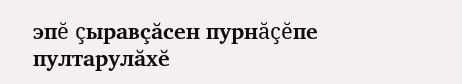эпĕ çыравçăсен пурнăçĕпе пултарулăхĕ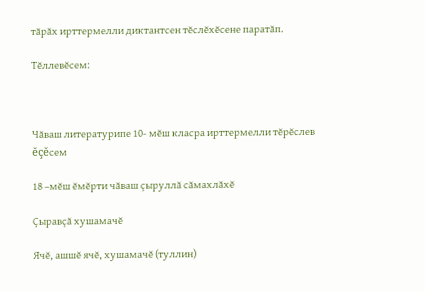тăрăх ирттермелли диктантсен тĕслĕхĕсене паратăп.

Тĕллевĕсем:



Чăваш литературипе 10- мĕш класра ирттермелли тĕрĕслев ĕçĕсем

18 –мĕш ĕмĕрти чăваш çыруллă сăмахлăхĕ

Çыравçă хушамачĕ

Ячĕ, ашшĕ ячĕ, хушамачĕ (туллин)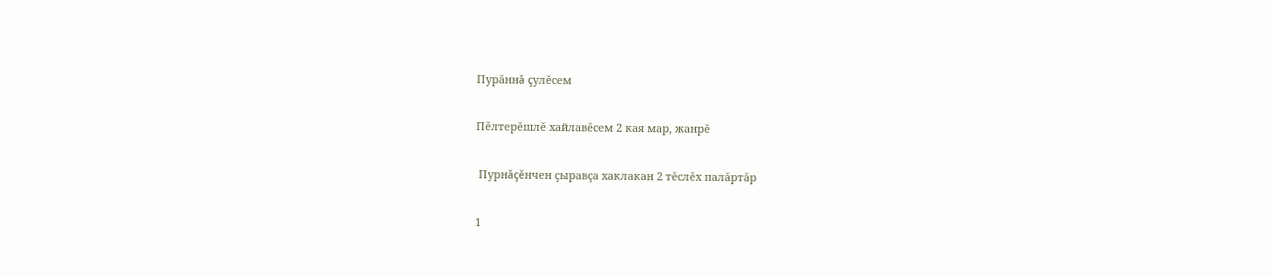Пурăннă çулĕсем

Пĕлтерĕшлĕ хайлавĕсем 2 кая мар, жанрĕ

 Пурнăçĕнчен çыравçа хаклакан 2 тĕслĕх палăртăр

1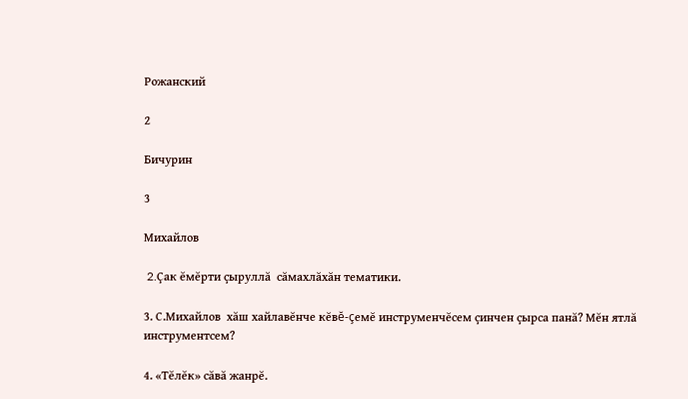Рожанский

2

Бичурин

3

Михайлов

 2.Çак ĕмĕрти çыруллă  сăмахлăхăн тематики.

3. С.Михайлов  хăш хайлавĕнче кĕвĕ-çемĕ инструменчĕсем çинчен çырса панă? Мĕн ятлă инструментсем?

4. «Тĕлĕк» сăвă жанрĕ.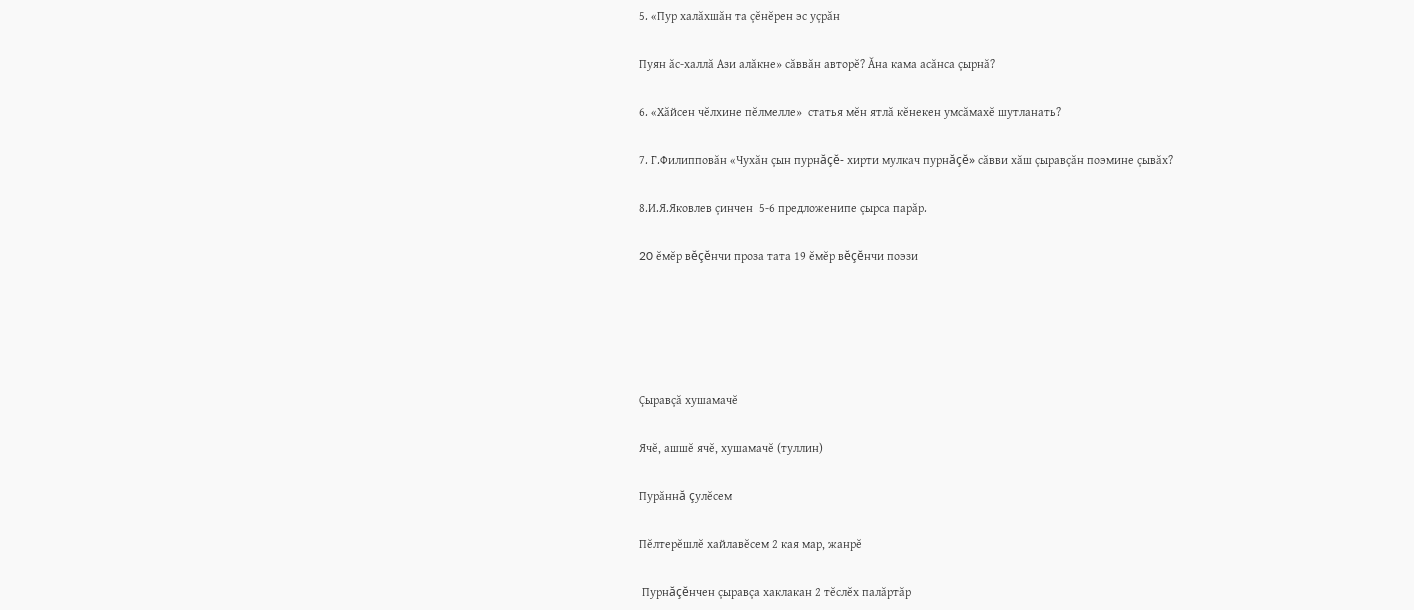5. «Пур халăхшăн та çĕнĕрен эс уçрăн

Пуян ăс-халлă Ази алăкне» сăввăн авторĕ? Ăна кама асăнса çырнă?

6. «Хăйсен чĕлхине пĕлмелле»  статья мĕн ятлă кĕнекен умсăмахĕ шутланать?

7. Г.Филипповăн «Чухăн çын пурнăçĕ- хирти мулкач пурнăçĕ» сăвви хăш çыравçăн поэмине çывăх?

8.И.Я.Яковлев çинчен  5-6 предложенипе çырса парăр.

20 ĕмĕр вĕçĕнчи проза тата 19 ĕмĕр вĕçĕнчи поэзи





Çыравçă хушамачĕ

Ячĕ, ашшĕ ячĕ, хушамачĕ (туллин)

Пурăннă çулĕсем

Пĕлтерĕшлĕ хайлавĕсем 2 кая мар, жанрĕ

 Пурнăçĕнчен çыравçа хаклакан 2 тĕслĕх палăртăр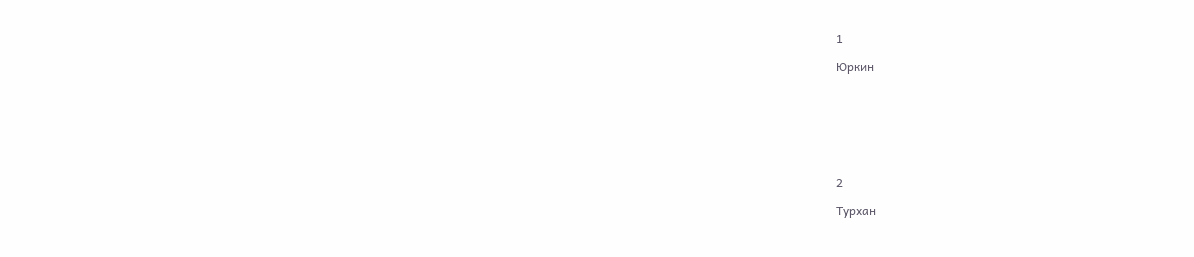1

Юркин







2

Турхан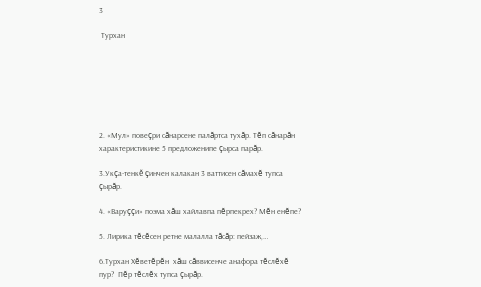3

 Турхан







2. «Мул» повеçри сăнарсене палăртса тухăр. Тĕп сăнарăн характеристикине 5 предложенипе çырса парăр.

3.Укçа-тенкĕ çинчен калакан 3 ваттисен сăмахĕ тупса çырăр.

4. «Варуççи» поэма хăш хайлавпа пĕрпекрех? Мĕн енĕпе?

5. Лирика тĕсĕсен ретне малалла тăсăр: пейзаж,…

6.Турхан Хĕветĕрĕн  хăш сăввисенче анафора тĕслĕхĕ пур?  Пĕр тĕслĕх тупса çырăр.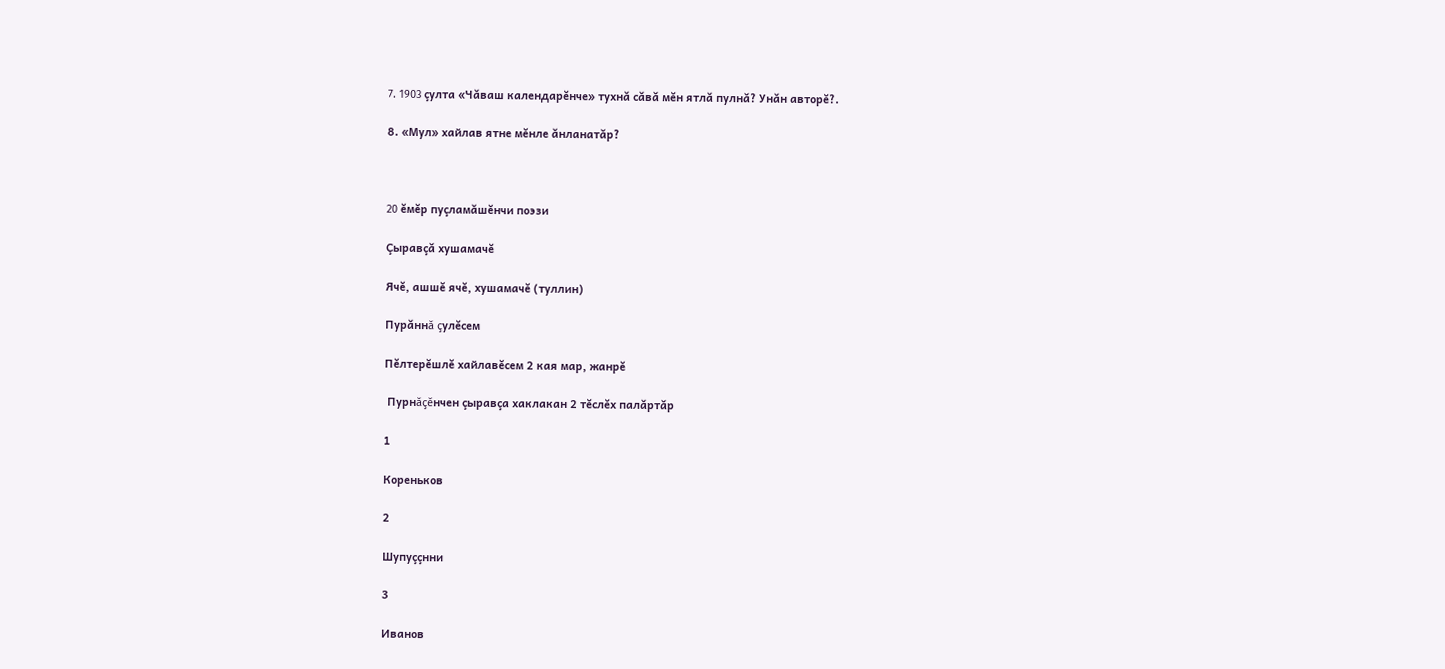7. 1903 çулта «Чăваш календарĕнче» тухнă сăвă мĕн ятлă пулнă? Унăн авторĕ?.

8. «Мул» хайлав ятне мĕнле ăнланатăр?



20 ĕмĕр пуçламăшĕнчи поэзи

Çыравçă хушамачĕ

Ячĕ, ашшĕ ячĕ, хушамачĕ (туллин)

Пурăннă çулĕсем

Пĕлтерĕшлĕ хайлавĕсем 2 кая мар, жанрĕ

 Пурнăçĕнчен çыравçа хаклакан 2 тĕслĕх палăртăр

1

Кореньков

2

Шупуççнни

3

Иванов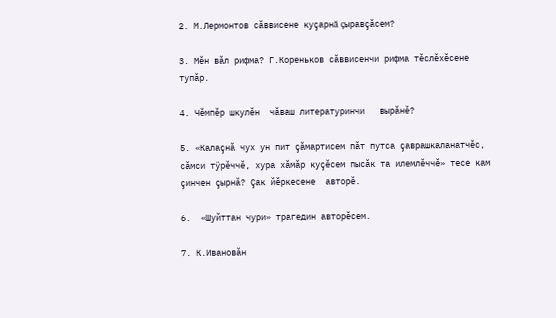2. М.Лермонтов сăввисене куçарнă çыравçăсем?

3. Мĕн вăл рифма? Г.Кореньков сăввисенчи рифма тĕслĕхĕсене тупăр.

4. Чĕмпĕр шкулĕн  чăваш литературинчи   вырăнĕ?

5. «Калаçнă чух ун пит çăмартисем пăт путса çаврашкаланатчĕс, сăмси тÿрĕччĕ, хура хăмăр куçĕсем пысăк та илемлĕччĕ» тесе кам çинчен çырнă? Çак йĕркесене  авторĕ.

6.  «Шуйттан чури» трагедин авторĕсем.

7. К.Ивановăн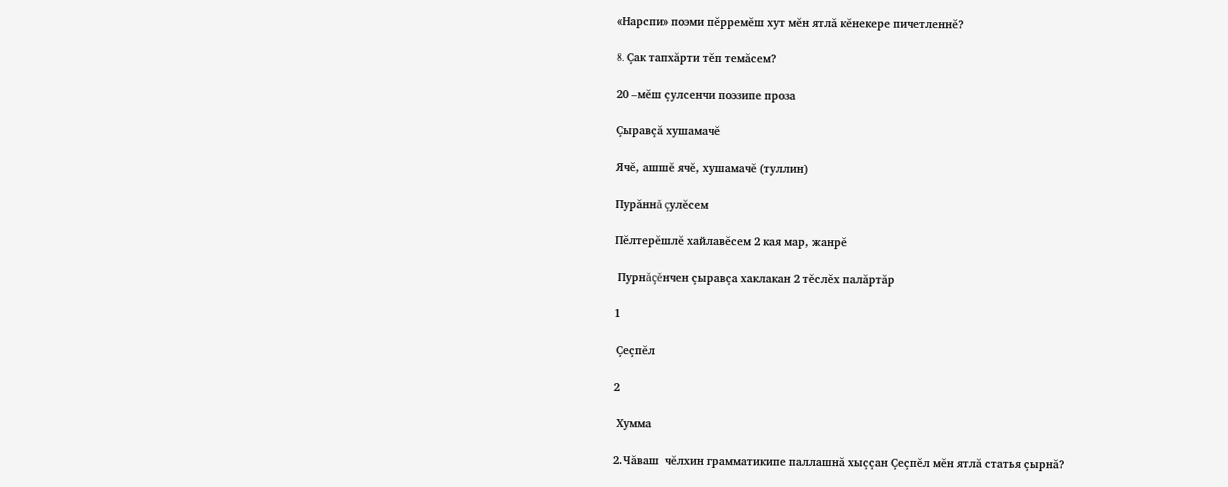«Нарспи» поэми пĕрремĕш хут мĕн ятлă кĕнекере пичетленнĕ?

8. Çак тапхăрти тĕп темăсем?

20 –мĕш çулсенчи поэзипе проза

Çыравçă хушамачĕ

Ячĕ, ашшĕ ячĕ, хушамачĕ (туллин)

Пурăннă çулĕсем

Пĕлтерĕшлĕ хайлавĕсем 2 кая мар, жанрĕ

 Пурнăçĕнчен çыравçа хаклакан 2 тĕслĕх палăртăр

1

 Çеçпĕл

2

 Хумма

2.Чăваш  чĕлхин грамматикипе паллашнă хыççан Çеçпĕл мĕн ятлă статья çырнă?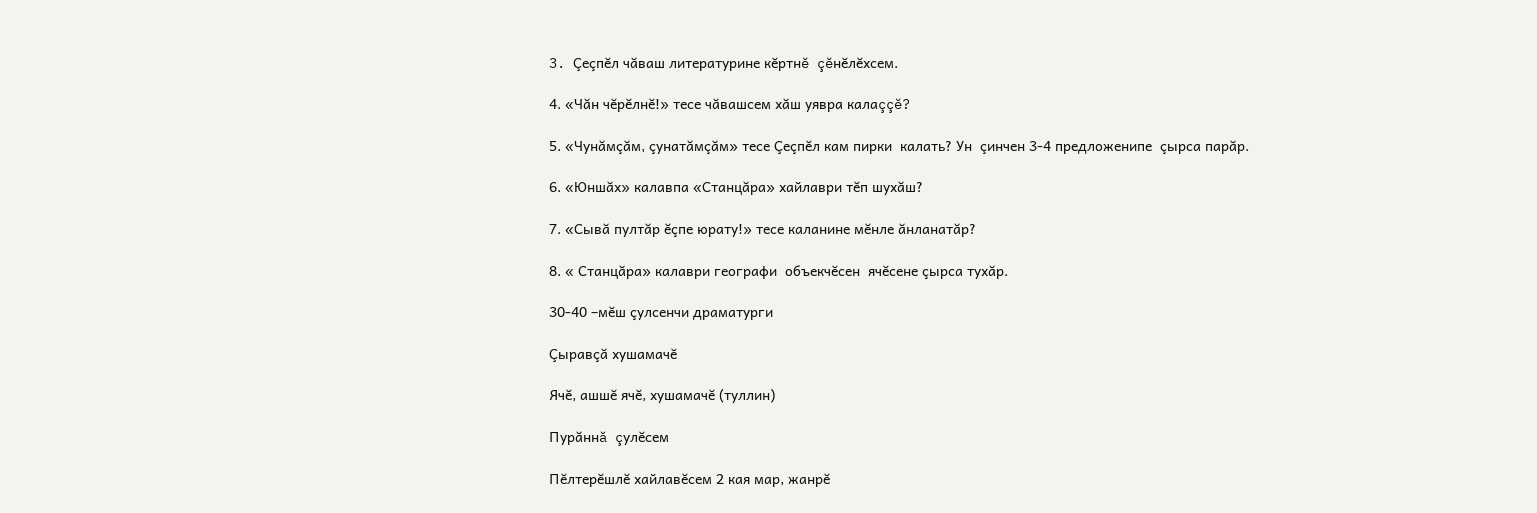3. Çеçпĕл чăваш литературине кĕртнĕ çĕнĕлĕхсем.

4. «Чăн чĕрĕлнĕ!» тесе чăвашсем хăш уявра калаççĕ?

5. «Чунăмçăм, çунатăмçăм» тесе Çеçпĕл кам пирки  калать? Ун  çинчен 3-4 предложенипе  çырса парăр.

6. «Юншăх» калавпа «Станцăра» хайлаври тĕп шухăш?

7. «Сывă пултăр ĕçпе юрату!» тесе каланине мĕнле ăнланатăр?

8. « Станцăра» калаври географи  объекчĕсен  ячĕсене çырса тухăр.

30-40 –мĕш çулсенчи драматурги

Çыравçă хушамачĕ

Ячĕ, ашшĕ ячĕ, хушамачĕ (туллин)

Пурăннă çулĕсем

Пĕлтерĕшлĕ хайлавĕсем 2 кая мар, жанрĕ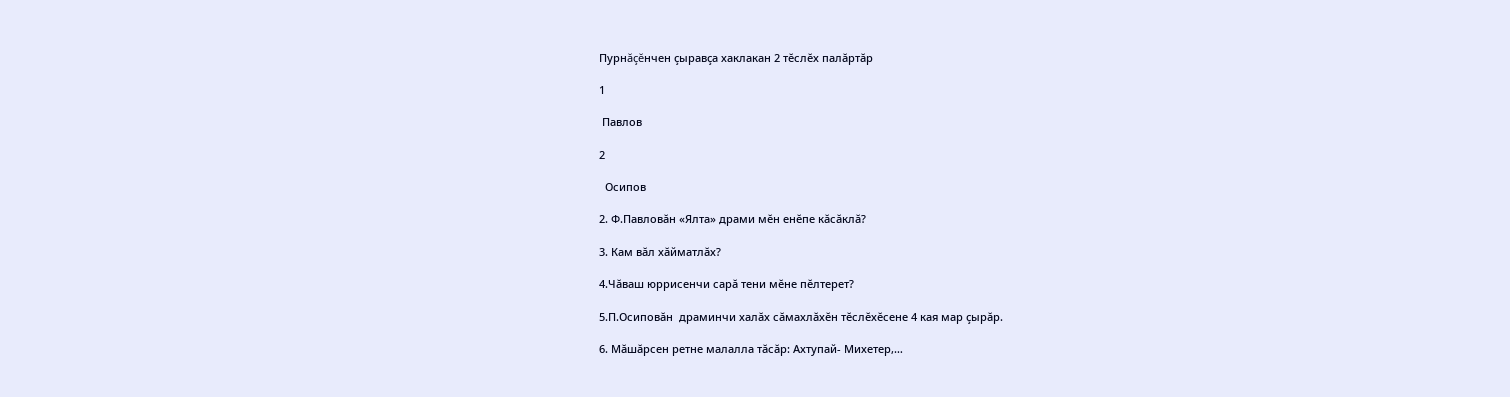Пурнăçĕнчен çыравçа хаклакан 2 тĕслĕх палăртăр

1

 Павлов

2

  Осипов

2. Ф.Павловăн «Ялта» драми мĕн енĕпе кăсăклă?

3. Кам вăл хăйматлăх?

4.Чăваш юррисенчи сарă тени мĕне пĕлтерет?

5.П.Осиповăн  драминчи халăх сăмахлăхĕн тĕслĕхĕсене 4 кая мар çырăр.

6. Мăшăрсен ретне малалла тăсăр: Ахтупай- Михетер,…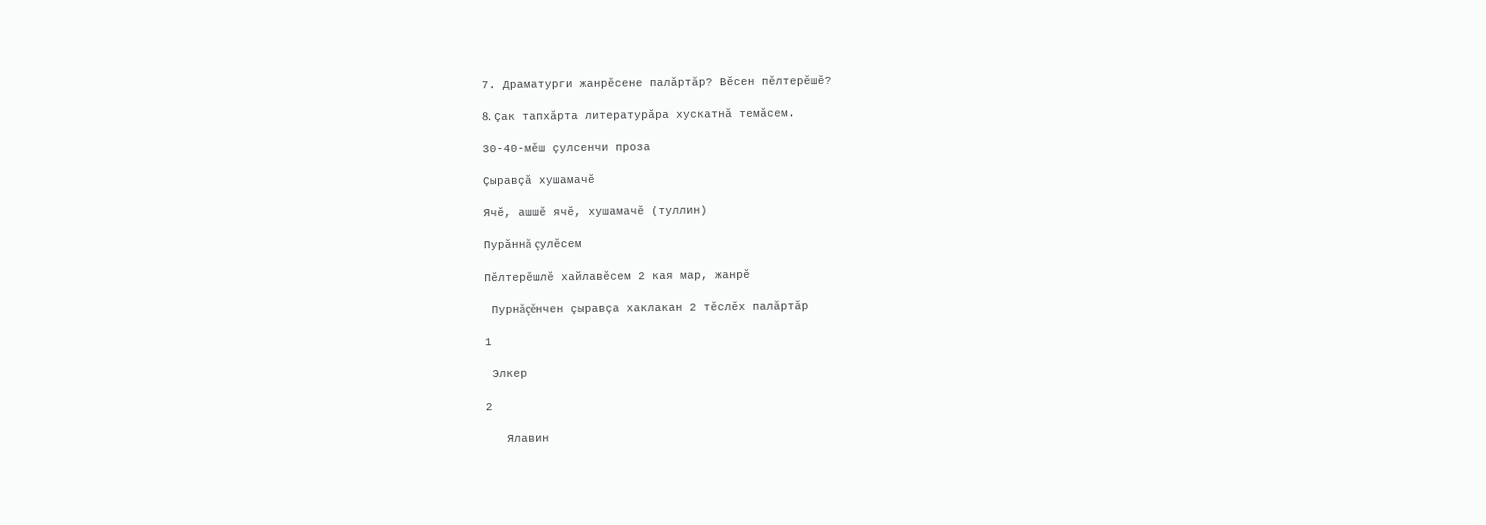7. Драматурги жанрĕсене палăртăр? Вĕсен пĕлтерĕшĕ?

8. Çак тапхăрта литературăра хускатнă темăсем.

30-40-мĕш çулсенчи проза

Çыравçă хушамачĕ

Ячĕ, ашшĕ ячĕ, хушамачĕ (туллин)

Пурăннă çулĕсем

Пĕлтерĕшлĕ хайлавĕсем 2 кая мар, жанрĕ

 Пурнăçĕнчен çыравçа хаклакан 2 тĕслĕх палăртăр

1

 Элкер

2

   Ялавин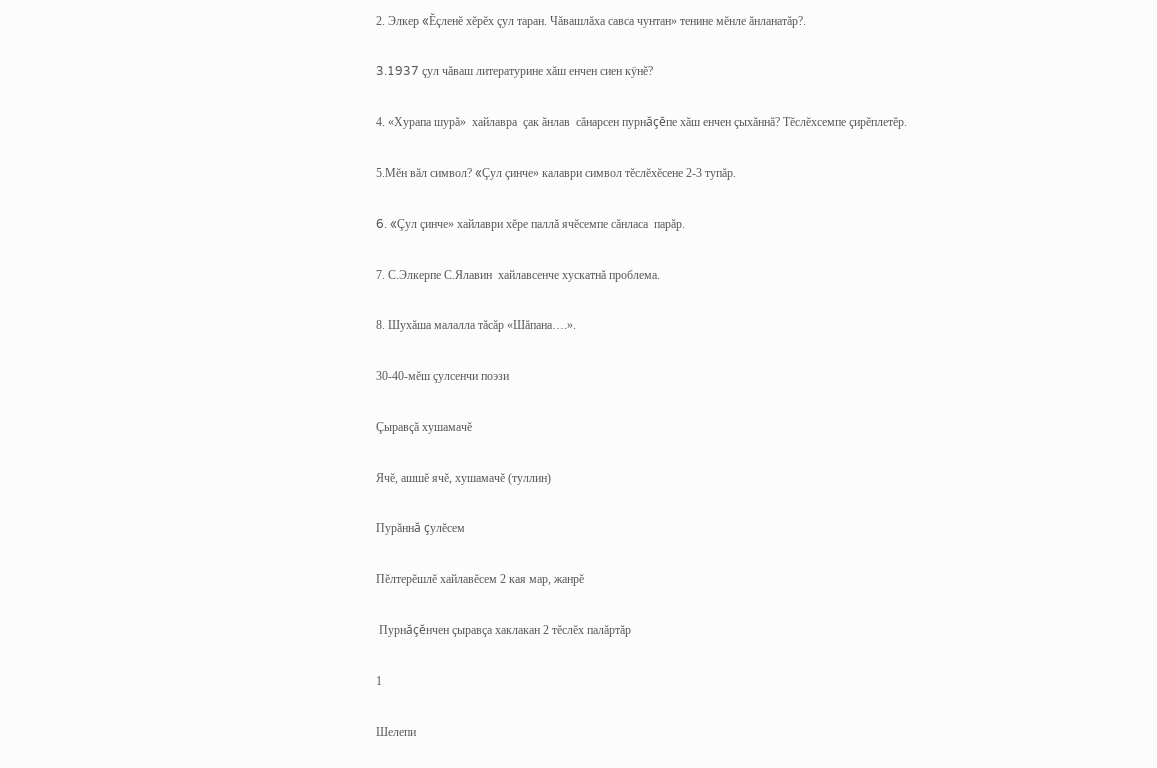2. Элкер «Ĕçленĕ хĕрĕх çул таран. Чăвашлăха савса чунтан» тенине мĕнле ăнланатăр?.

3.1937 çул чăваш литературине хăш енчен сиен кÿнĕ?

4. «Хурапа шурă»  хайлавра  çак ăнлав  сăнарсен пурнăçĕпе хăш енчен çыхăннă? Тĕслĕхсемпе çирĕплетĕр.

5.Мĕн вăл символ? «Çул çинче» калаври символ тĕслĕхĕсене 2-3 тупăр.

6. «Çул çинче» хайлаври хĕре паллă ячĕсемпе сăнласа  парăр.

7. С.Элкерпе С.Ялавин  хайлавсенче хускатнă проблема.

8. Шухăша малалла тăсăр «Шăпана….».

30-40-мĕш çулсенчи поэзи

Çыравçă хушамачĕ

Ячĕ, ашшĕ ячĕ, хушамачĕ (туллин)

Пурăннă çулĕсем

Пĕлтерĕшлĕ хайлавĕсем 2 кая мар, жанрĕ

 Пурнăçĕнчен çыравçа хаклакан 2 тĕслĕх палăртăр

1

Шелепи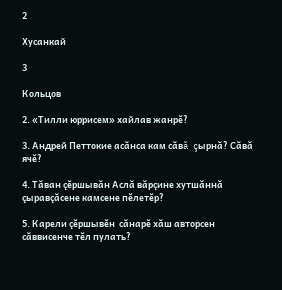2

Хусанкай

3

Кольцов

2. «Тилли юррисем» хайлав жанрĕ?

3. Андрей Петтокие асăнса кам сăвă çырнă? Сăвă ячĕ?

4. Тăван çĕршывăн Аслă вăрçине хутшăннă çыравçăсене камсене пĕлетĕр?

5. Карели çĕршывĕн  сăнарĕ хăш авторсен сăввисенче тĕл пулать?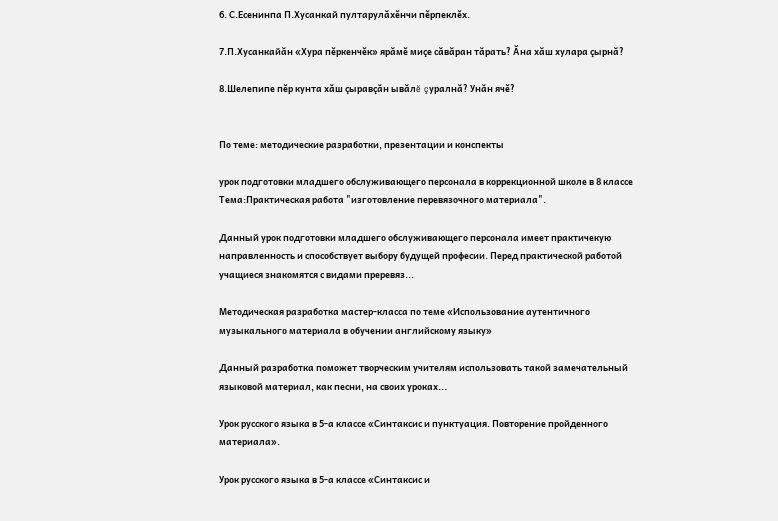6. С.Есенинпа П.Хусанкай пултарулăхĕнчи пĕрпеклĕх.

7.П.Хусанкайăн «Хура пĕркенчĕк» ярăмĕ миçе сăвăран тăрать? Ăна хăш хулара çырнă?

8.Шелепипе пĕр кунта хăш çыравçăн ывăлĕ çуралнă? Унăн ячĕ?


По теме: методические разработки, презентации и конспекты

урок подготовки младшего обслуживающего персонала в коррекционной школе в 8 классе Тема:Практическая работа "изготовление перевязочного материала".

Данный урок подготовки младшего обслуживающего персонала имеет практичекую направленность и способствует выбору будущей професии. Перед практической работой  учащиеся знакомятся с видами преревяз...

Методическая разработка мастер-класса по теме «Использование аутентичного музыкального материала в обучении английскому языку»

Данный разработка поможет творческим учителям использовать такой замечательный языковой материал, как песни, на своих уроках...

Урок русского языка в 5-а классе «Синтаксис и пунктуация. Повторение пройденного материала».

Урок русского языка в 5-а классе «Синтаксис и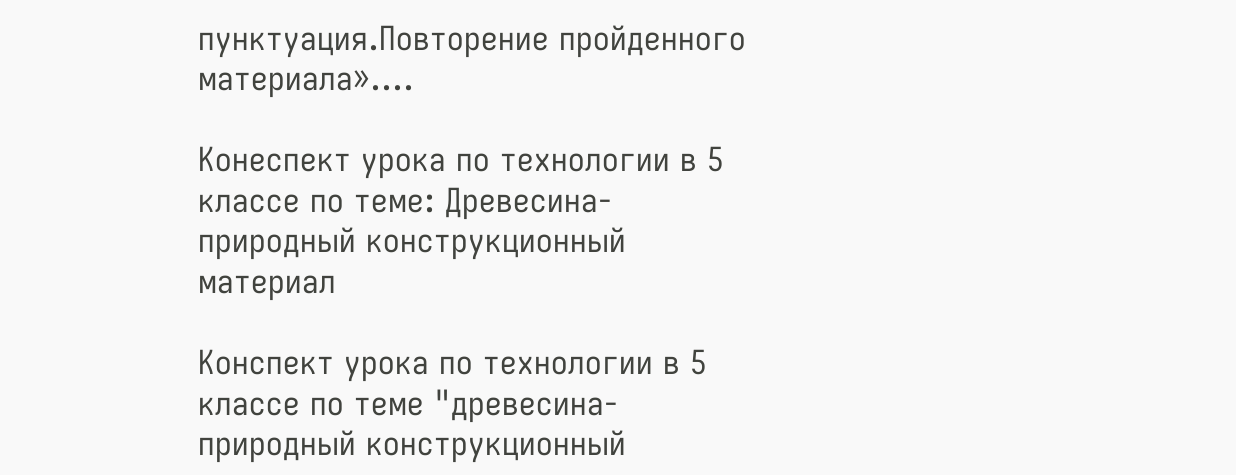пунктуация.Повторение пройденного материала»....

Конеспект урока по технологии в 5 классе по теме: Древесина- природный конструкционный материал

Конспект урока по технологии в 5 классе по теме "древесина- природный конструкционный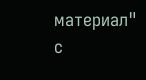материал" с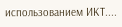использованием ИКТ....